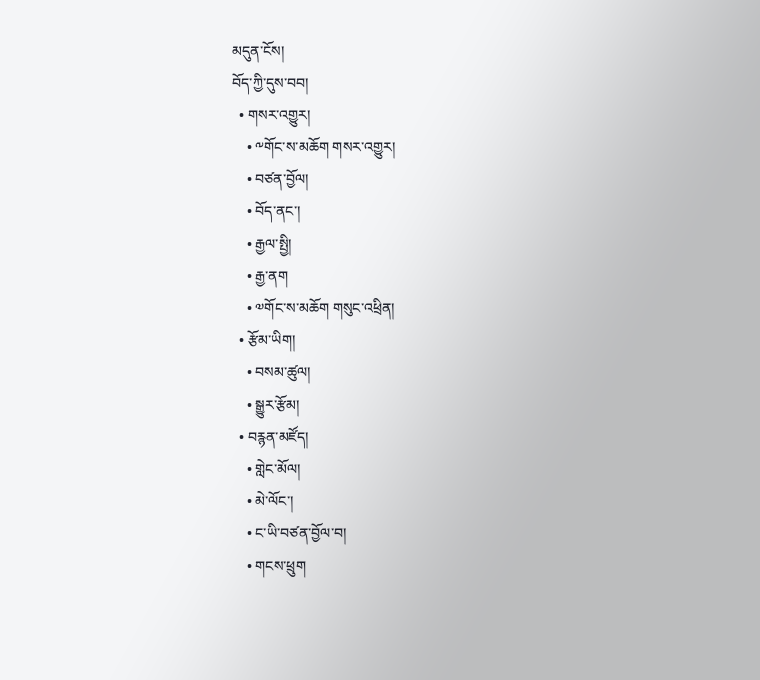མདུན་ངོས།
བོད་ཀྱི་དུས་བབ།
  • གསར་འགྱུར།
    • ༸གོང་ས་མཆོག གསར་འགྱུར།
    • བཙན་བྱོལ།
    • བོད་ནང་།
    • རྒྱལ་སྤྱི།
    • རྒྱ་ནག
    • ༧གོང་ས་མཆོག གསུང་འཕྲིན།
  • རྩོམ་ཡིག།
    • བསམ་ཚུལ།
    • སྒྱུར་རྩོམ།
  • བརྙན་མཛོད།
    • གླེང་མོལ།
    • མེ་ལོང་།
    • ང་ཡི་བཙན་བྱོལ་བ།
    • གངས་ཕྲུག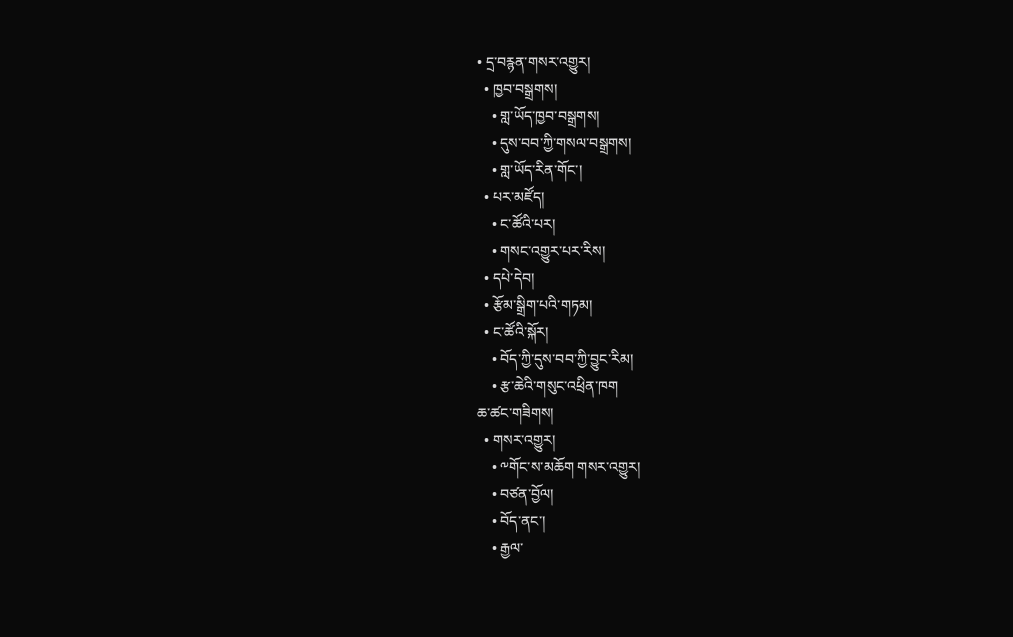• དྲ་བརྙན་གསར་འགྱུར།
  • ཁྱབ་བསྒྲགས།
    • གླ་ཡོད་ཁྱབ་བསྒྲགས།
    • དུས་བབ་ཀྱི་གསལ་བསྒྲགས།
    • གླ་ཡོད་རིན་གོང་།
  • པར་མཛོད།
    • ང་ཚོའི་པར།
    • གསང་འགྱུར་པར་རིས།
  • དཔེ་དེབ།
  • རྩོམ་སྒྲིག་པའི་གཏམ།
  • ང་ཚོའི་སྐོར།
    • བོད་ཀྱི་དུས་བབ་ཀྱི་བྱུང་རིམ།
    • རྩ་ཆེའི་གསུང་འཕྲིན་ཁག
ཆ་ཚང་གཟིགས།
  • གསར་འགྱུར།
    • ༸གོང་ས་མཆོག གསར་འགྱུར།
    • བཙན་བྱོལ།
    • བོད་ནང་།
    • རྒྱལ་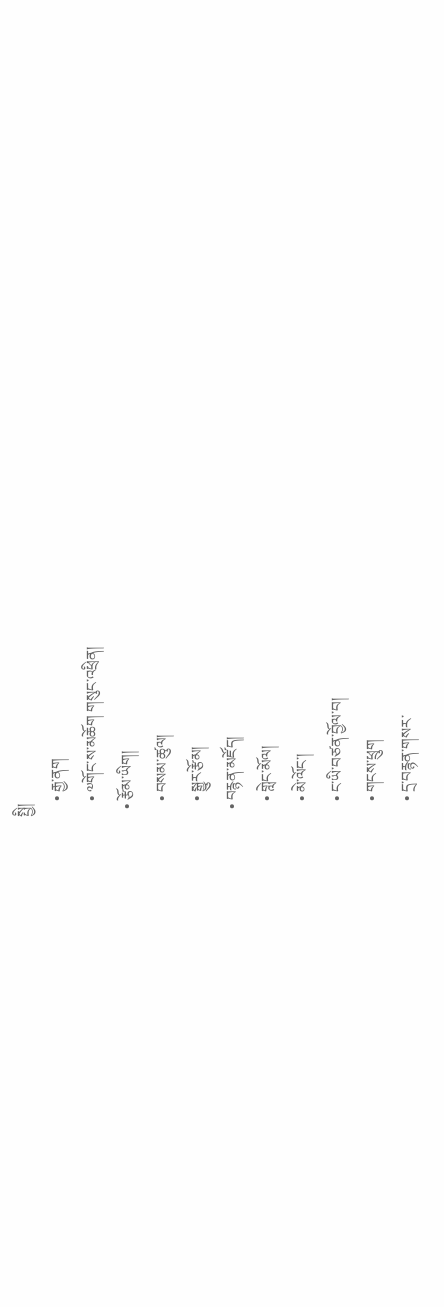སྤྱི།
    • རྒྱ་ནག
    • ༧གོང་ས་མཆོག གསུང་འཕྲིན།
  • རྩོམ་ཡིག།
    • བསམ་ཚུལ།
    • སྒྱུར་རྩོམ།
  • བརྙན་མཛོད།
    • གླེང་མོལ།
    • མེ་ལོང་།
    • ང་ཡི་བཙན་བྱོལ་བ།
    • གངས་ཕྲུག
    • དྲ་བརྙན་གསར་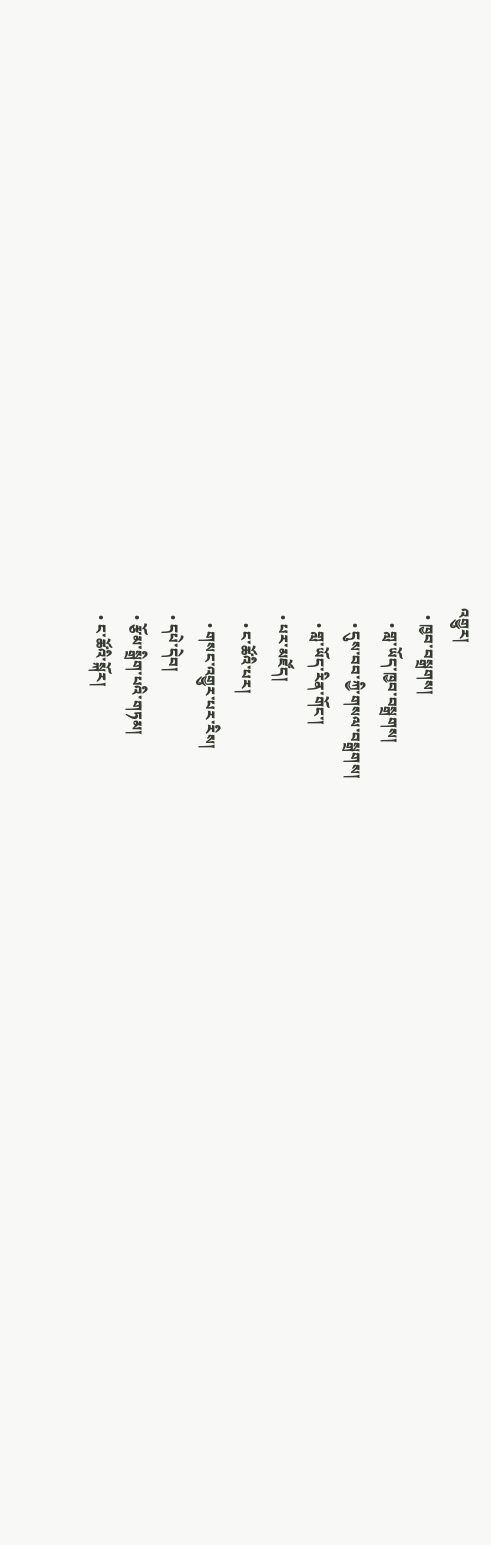འགྱུར།
  • ཁྱབ་བསྒྲགས།
    • གླ་ཡོད་ཁྱབ་བསྒྲགས།
    • དུས་བབ་ཀྱི་གསལ་བསྒྲགས།
    • གླ་ཡོད་རིན་གོང་།
  • པར་མཛོད།
    • ང་ཚོའི་པར།
    • གསང་འགྱུར་པར་རིས།
  • དཔེ་དེབ།
  • རྩོམ་སྒྲིག་པའི་གཏམ།
  • ང་ཚོའི་སྐོར།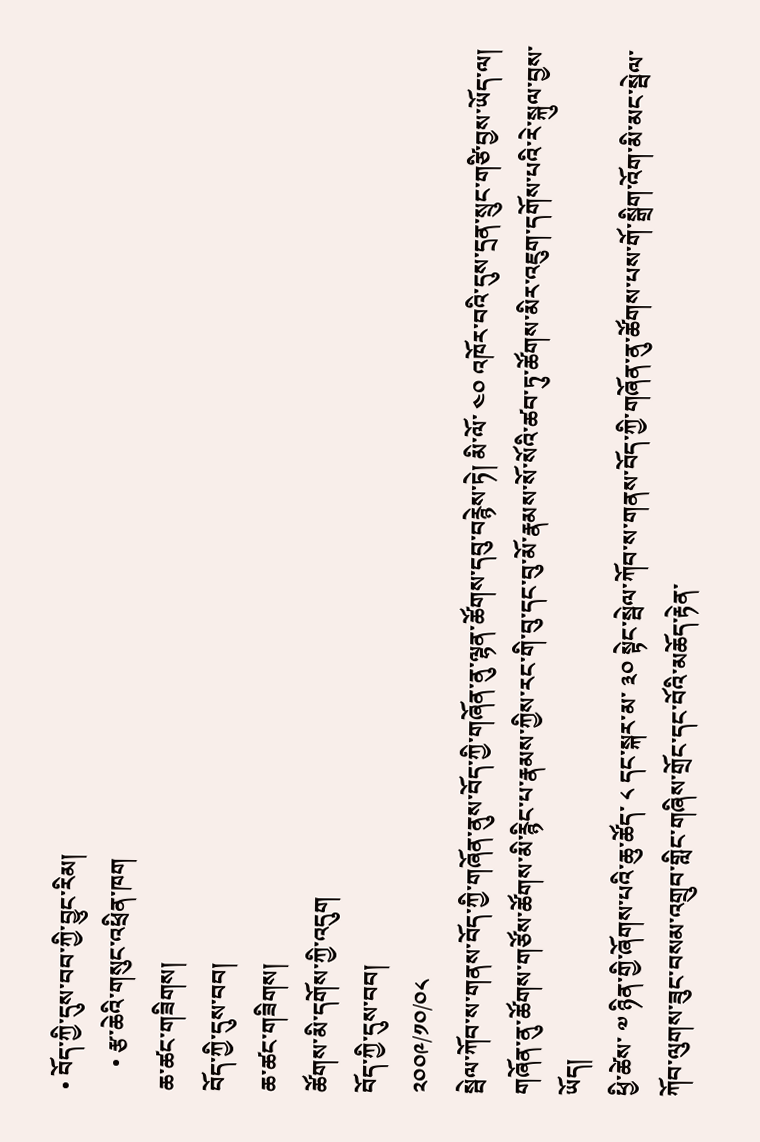• བོད་ཀྱི་དུས་བབ་ཀྱི་བྱུང་རིམ།
    • རྩ་ཆེའི་གསུང་འཕྲིན་ཁག
ཆ་ཚང་གཟིགས།
བོད་ཀྱི་དུས་བབ།
ཆ་ཚང་གཟིགས།
ཚོགས་མི་དགོས་ཀྱི་འདུག
བོད་ཀྱི་དུས་བབ།
༢༠༠༩/༡༠/༠༨
སྦེལ་ཀོབ་ས་གནས་བོད་ཀྱི་གཞོན་ནུས་བོད་ཀྱི་གཞོན་ནུ་ལྷན་ཚོགས་དབུ་བརྙེས་ཏེ། མི་ལོ་ ༤༠ འཁོར་བའི་དུས་དྲན་སྲུང་གཙི་བྱས་ཡོད་ལ། གཞོན་ནུ་ཚོགས་གཙོས་ཚོགས་མི་རྙིང་པ་རྣམས་ཀྱིས་རང་གི་བུ་དང་བུ་མོ་རྣམས་སོ་སོའི་ཚབ་ཏུ་ཚོགས་མིར་འཇུག་དགོས་པའི་རེ་སྐུལ་བྱས་ཡོད།
ཕྱི་ཚེས་ ༧ ཉིན་གྱི་ཞོགས་པའི་ཆུ་ཚོད་ ༨ དང་སྐར་མ་ ༣༠ སྟེང་སྦེལ་ཀོབ་ས་གནས་བོད་ཀྱི་གཞོན་ནུ་ཚོགས་པས་གོ་སྒྲིག་འོག་མི་མང་སྦེལ་ཀོབ་ལུགས་ཟུང་བསམ་འགྲུབ་གླིང་གཞིས་གྲོང་དང་བོའི་མཆོད་རྟེན་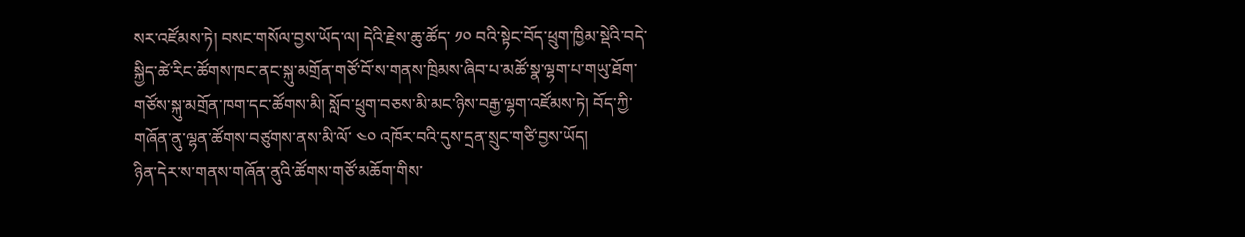སར་འཛོམས་ཏེ། བསང་གསོལ་བྱས་ཡོད་ལ། དེའི་རྗེས་ཆུ་ཚོད་ ༡༠ བའི་སྟེང་བོད་ཕྲུག་ཁྱིམ་སྡེའི་བདེ་སྐྱིད་ཚེ་རིང་ཚོགས་ཁང་ནང་སྐུ་མགྲོན་གཙོ་བོ་ས་གནས་ཁྲིམས་ཞིབ་པ་མཚོ་སྣ་ལྷག་པ་གཡུ་ཐོག་གཙོས་སྐུ་མགྲོན་ཁག་དང་ཚོགས་མི། སློབ་ཕྲུག་བཅས་མི་མང་ཉིས་བརྒྱ་ལྷག་འཛོམས་ཏེ། བོད་ཀྱི་གཞོན་ནུ་ལྷན་ཚོགས་བཙུགས་ནས་མི་ལོ་ ༤༠ འཁོར་བའི་དུས་དྲན་སྲུང་གཙི་བྱས་ཡོད།
ཉིན་དེར་ས་གནས་གཞོན་ནུའི་ཚོགས་གཙོ་མཆོག་གིས་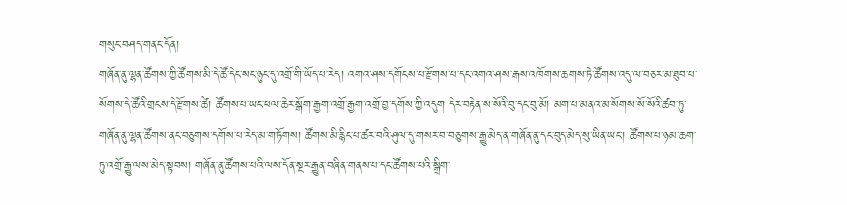གསུང་བཤད་གནང་དོན།
གཞོན་ནུ་ལྷན་ཚོགས་ཀྱི་ཚོགས་མི་དེ་ཚོ་དེང་སང་ཉུང་དུ་འགྲོ་གི་ཡོད་པ་རེད། འགའ་ཤས་དགོངས་པ་རྫོགས་པ་དང་འགའ་ཤས་རྒས་འཁོགས་ཆགས་ཏེ་ཚོགས་འདུ་ལ་བཅར་མ་ཐུབ་པ་སོགས་དེ་ཚོའི་གྲངས་དེ་རྫོགས་ཚེ། ཚོགས་པ་ཡང་ཕལ་ཆེར་སྒོག་རྒྱག་འགྲོ་རྒྱག་འགྲོ་བྱ་དགོས་ཀྱི་འདུག དེར་བརྟེན་ས་སོའི་བུ་དང་བུ་མོ། མག་པ་མནའ་མ་སོགས་སོ་སོའི་ཚབ་ཏུ་གཞོན་ནུ་ལྷན་ཚོགས་ནང་བཅུགས་དགོས་པ་རེད་མ་གཏོགས། ཚོགས་མི་རྙིང་པ་ཚར་བའི་ཤུལ་དུ་གསར་བ་བཅུགས་རྒྱུ་མེད་ན་གཞོན་ནུ་དང་བུད་མེད་སུ་ཡིན་ཡང་། ཚོགས་པ་ཉམ་ཆག་ཏུ་འགྲོ་རྒྱུ་ལས་མེད་སྟབས། གཞོན་ནུ་ཚོགས་པའི་ལས་དོན་སྔར་རྒྱུན་བཞིན་གནས་པ་དང་ཚོགས་པའི་སྒྲིག་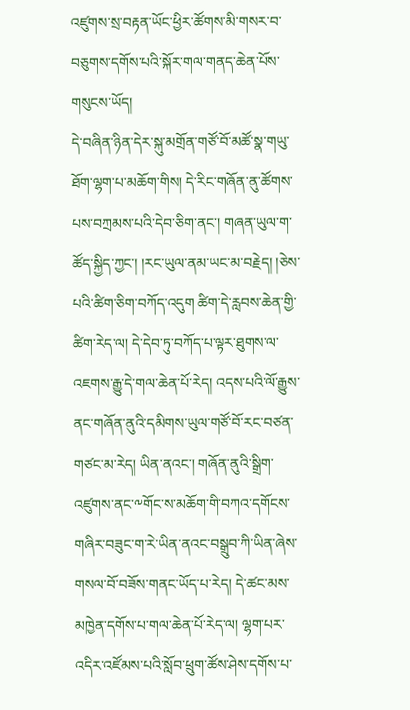འཛུགས་སྲ་བརྟན་ཡོང་ཕྱིར་ཚོགས་མི་གསར་བ་བཅུགས་དགོས་པའི་སྐོར་གལ་གནད་ཆེན་པོས་གསུངས་ཡོད།
དེ་བཞིན་ཉིན་དེར་སྐུ་མགྲོན་གཙོ་བོ་མཚོ་སྣ་གཡུ་ཐོག་ལྷག་པ་མཆོག་གིས། དེ་རིང་གཞོན་ནུ་ཚོགས་པས་བཀྲམས་པའི་དེབ་ཅིག་ནང་། གཞན་ཡུལ་ག་ཚོད་སྐྱིད་ཀྱང་། །རང་ཡུལ་ནམ་ཡང་མ་བརྗེད། །ཅེས་པའི་ཚིག་ཅིག་བཀོད་འདུག ཚིག་དེ་རླབས་ཆེན་གྱི་ཚིག་རེད་ལ། དེ་དེབ་ཏུ་བཀོད་པ་ལྟར་ཐུགས་ལ་འཇགས་རྒྱུ་དེ་གལ་ཆེན་པོ་རེད། འདས་པའི་ལོ་རྒྱུས་ནང་གཞོན་ནུའི་དམིགས་ཡུལ་གཙོ་བོ་རང་བཙན་གཙང་མ་རེད། ཡིན་ནའང་། གཞོན་ནུའི་སྒྲིག་འཛུགས་ནང་༸གོང་ས་མཆོག་གི་བཀའ་དགོངས་གཞིར་བཟུང་ག་རེ་ཡིན་ནའང་བསྒྲུབ་ཀི་ཡིན་ཞེས་གསལ་བོ་བཟོས་གནང་ཡོད་པ་རེད། དེ་ཚང་མས་མཁྱེན་དགོས་པ་གལ་ཆེན་པོ་རེད་ལ། ལྷག་པར་འདིར་འཛོམས་པའི་སློབ་ཕྲུག་ཚོས་ཤེས་དགོས་པ་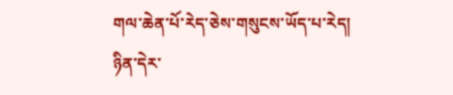གལ་ཆེན་པོ་རེད་ཅེས་གསུངས་ཡོད་པ་རེད།
ཉིན་དེར་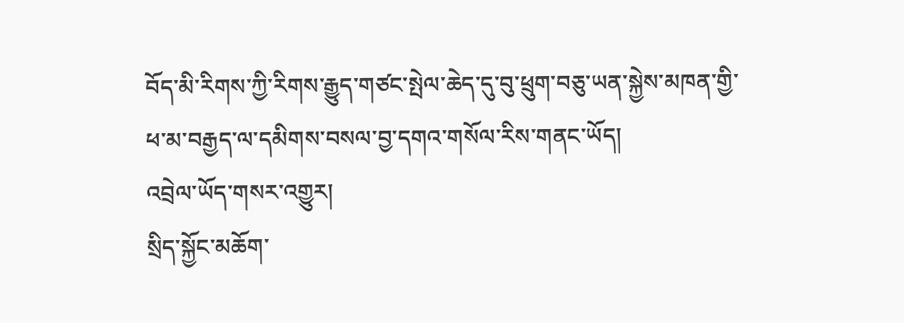བོད་མི་རིགས་ཀྱི་རིགས་རྒྱུད་གཙང་སྤེལ་ཆེད་དུ་བུ་ཕྲུག་བཅུ་ཡན་སྐྱེས་མཁན་གྱི་ཕ་མ་བརྒྱད་ལ་དམིགས་བསལ་བྱ་དགའ་གསོལ་རིས་གནང་ཡོད།
འབྲེལ་ཡོད་གསར་འགྱུར།
སྲིད་སྐྱོང་མཆོག་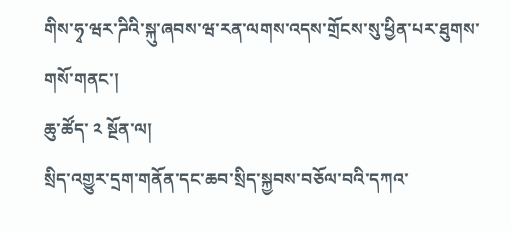གིས་ཧྭ་ཝར་ཌིའི་སྐུ་ཞབས་ཝ་རན་ལགས་འདས་གྲོངས་སུ་ཕྱིན་པར་ཐུགས་གསོ་གནང་།
ཆུ་ཚོད་ ༢ སྔོན་ལ།
སྲིད་འགྱུར་དྲག་གནོན་དང་ཆབ་སྲིད་སྐྱབས་བཅོལ་བའི་དཀའ་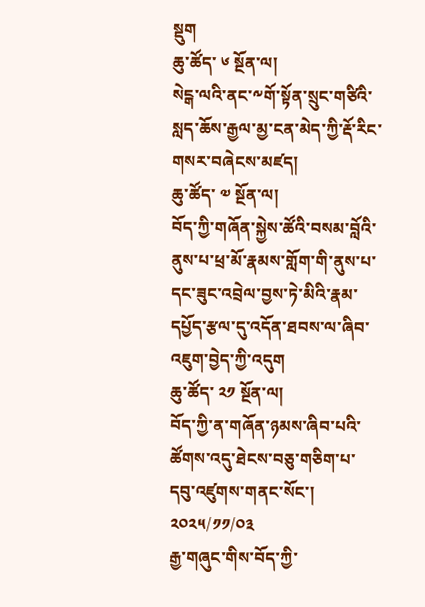སྡུག
ཆུ་ཚོད་ ༦ སྔོན་ལ།
སེངྒ་ལའི་ནང་༸གོ་སྟོན་སྲུང་གཙིའི་སླད་ཆོས་རྒྱལ་མྱ་ངན་མེད་ཀྱི་རྡོ་རིང་གསར་བཞེངས་མཛད།
ཆུ་ཚོད་ ༧ སྔོན་ལ།
བོད་ཀྱི་གཞོན་སྐྱེས་ཚོའི་བསམ་བློའི་ནུས་པ་ཕྲ་མོ་རྣམས་གློག་གི་ནུས་པ་དང་ཟུང་འབྲེལ་བྱས་ཏེ་མིའི་རྣམ་དཔྱོད་རྩལ་དུ་འདོན་ཐབས་ལ་ཞིབ་འཇུག་བྱེད་ཀྱི་འདུག
ཆུ་ཚོད་ ༢༡ སྔོན་ལ།
བོད་ཀྱི་ན་གཞོན་ཉམས་ཞིབ་པའི་ཚོགས་འདུ་ཐེངས་བཅུ་གཅིག་པ་དབུ་འཛུགས་གནང་སོང་།
༢༠༢༥/༡༡/༠༣
རྒྱ་གཞུང་གིས་བོད་ཀྱི་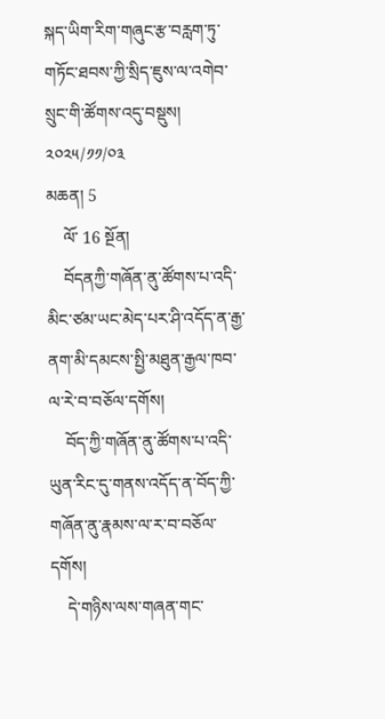སྐད་ཡིག་རིག་གཞུང་རྩ་བརླག་ཏུ་གཏོང་ཐབས་ཀྱི་སྲིད་ཇུས་ལ་འགེབ་སྲུང་གི་ཚོགས་འདུ་བསྡུས།
༢༠༢༥/༡༡/༠༣
མཆན། 5
    ལོ་ 16 སྔོན།
    བོདནཀྱི་གཞོན་ནུ་ཚོགས་པ་འདི་མིང་ཙམ་ཡང་མེད་པར་ཤི་འདོད་ན་རྒྱ་ནག་མི་དམངས་སྤྱི་མཐུན་རྒྱལ་ཁབ་ལ་རེ་བ་བཅོལ་དགོས།
    བོད་ཀྱི་གཞོན་ནུ་ཚོགས་པ་འདི་ཡུན་རིང་དུ་གནས་འདོད་ན་བོད་ཀྱི་གཞོན་ནུ་རྣམས་ལ་ར་བ་བཅོལ་དགོས།
    དེ་གཉིས་ལས་གཞན་གང་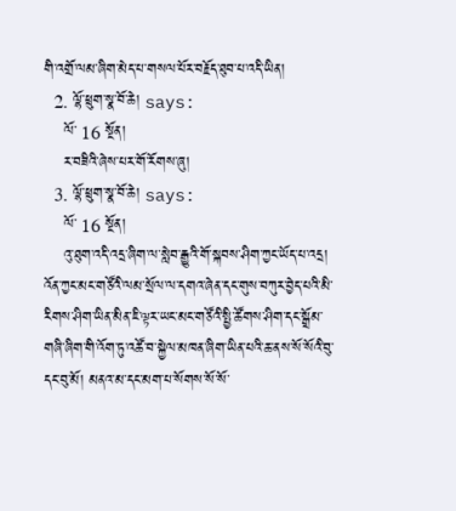གི་འགྲོ་ལམ་ཞིག་མེད་པ་གསལ་པོར་བརྗོད་ཐུབ་པ་འདི་ཡིན།
  2. ལྷོ་ཕྲུག་སྣ་བོ་ཆེ། says:
    ལོ་ 16 སྔོན།
    ར་བཟིའི་ཞེས་པར་གོ་རོགས་ཞུ།
  3. ལྷོ་ཕྲུག་སྣ་བོ་ཆེ། says:
    ལོ་ 16 སྔོན།
    འུ་ཐུག་འདི་འདྲ་ཞིག་ལ་སླེབ་རྒྱུའི་གོ་སྐབས་ཤིག་ཀྱང་ཡོད་པ་འདྲ། འོན་ཀྱང་མང་གཙོའི་ལམ་སྲོལ་ལ་དགའ་ཞེན་དང་གུས་བཀུར་བྱེད་པའི་མི་རིགས་ཤིག་ཡིན་མིན་ཇི་ལྟར་ཡང་མང་གཙོའི་སྤྱི་ཚོགས་ཤིག་དང་སྒྲོམ་གཞི་ཞིག་གི་འོག་ཏུ་འཚོ་བ་སྐྱེལ་མཁན་ཞིག་ཡིན་པའི་ཆ་ནས་སོ་སོའི་བུ་དང་བུ་མོ། མནའ་མ་དང་མག་པ་སོགས་སོ་སོ་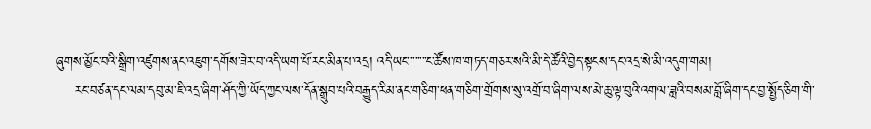ཞུགས་མྱོང་བའི་སྒྲིག་འཛུགས་ནང་འཇུག་དགོས་ཟེར་བ་འདི་ཡག་པོ་རང་མིན་པ་འདྲ། འདི་ཡང་་་་་་་་ང་ཚོས་ཁ་གཏད་གཅར་སའི་མི་དེ་ཚོའི་བྱེད་སྟངས་དང་འདྲ་སེ་མི་འདུག་གམ།
    རང་བཙན་དང་ལམ་དབུ་མ་ཇི་འདྲ་ཞིག་ཤོད་ཀྱི་ཡོད་ཀྱང་ལས་དོན་སྒྲུབ་པའི་བརྒྱུད་རིམ་ནང་གཅིག་ཕན་གཅིག་གྲོགས་སུ་འགྲོ་བ་ཞིག་ལས་མེ་ཆུ་ལྟ་བུའི་འགལ་ཟླའི་བསམ་བློ་ཞིག་དང་བྱ་སྤྱོད་ཅིག་གི་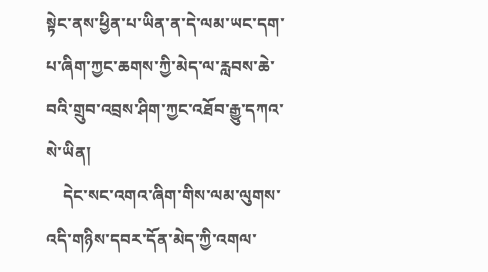སྟེང་ནས་ཕྱིན་པ་ཡིན་ན་དེ་ལམ་ཡང་དག་པ་ཞིག་ཀྱང་ཆགས་ཀྱི་མེད་ལ་རླབས་ཆེ་བའི་གྲུབ་འབྲས་ཤིག་ཀྱང་འཐོབ་རྒྱུ་དཀའ་སེ་ཡིན།
    དེང་སང་འགའ་ཞིག་གིས་ལམ་ལུགས་འདི་གཉིས་དབར་དོན་མེད་ཀྱི་འགལ་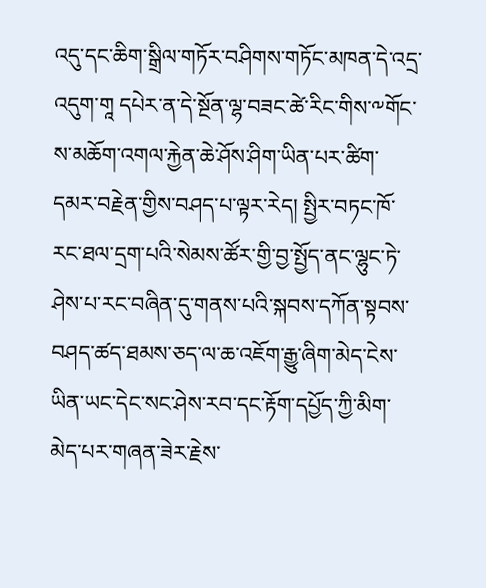འདུ་དང་ཆིག་སྒྲིལ་གཏོར་བཤིགས་གཏོང་མཁན་དེ་འདྲ་འདུག་གཱ དཔེར་ན་དེ་སྔོན་ལྷ་བཟང་ཚེ་རིང་གིས་༸གོང་ས་མཆོག་འགལ་རྐྱེན་ཆེ་ཤོས་ཤིག་ཡིན་པར་ཚིག་དམར་བརྗེན་གྱིས་བཤད་པ་ལྟར་རེད། སྤྱིར་བཏང་ཁོ་རང་ཐལ་དྲག་པའི་སེམས་ཚོར་གྱི་བྱ་སྤྱོད་ནང་ལྷུང་ཏེ་ཤེས་པ་རང་བཞིན་དུ་གནས་པའི་སྐབས་དཀོན་སྟབས་བཤད་ཚད་ཐམས་ཅད་ལ་ཆ་འཇོག་རྒྱུ་ཞིག་མེད་ངེས་ཡིན་ཡང་དེང་སང་ཤེས་རབ་དང་རྟོག་དཔྱོད་ཀྱི་མིག་མེད་པར་གཞན་ཟེར་རྗེས་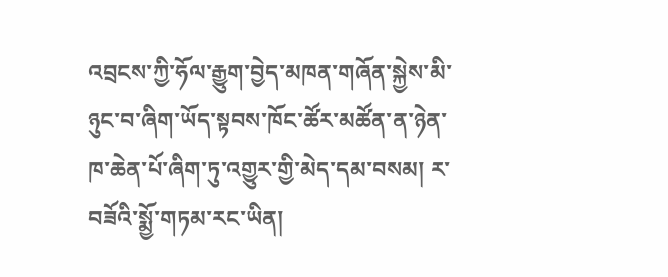འབྲངས་ཀྱི་ཧོལ་རྒྱུག་བྱེད་མཁན་གཞོན་སྐྱེས་མི་ཉུང་བ་ཞིག་ཡོད་སྟབས་ཁོང་ཚོར་མཚོན་ན་ཉེན་ཁ་ཆེན་པོ་ཞིག་ཏུ་འགྱུར་གྱི་མེད་དམ་བསམ། ར་བཟོའི་སྨྱོ་གཏམ་རང་ཡིན།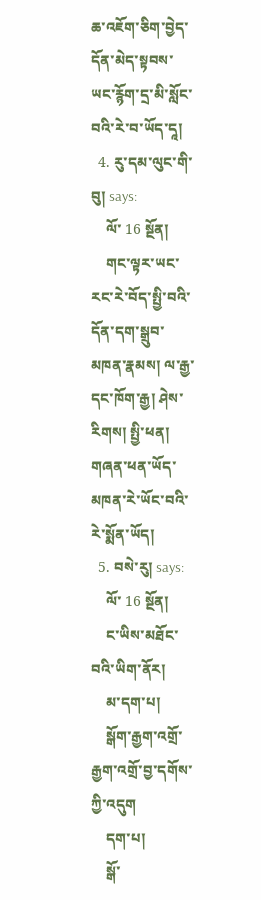ཆ་འཇོག་ཅིག་བྱེད་དོན་མེད་སྟབས་ཡང་རྙོག་དྲ་མི་སློང་བའི་རེ་བ་ཡོད་དཱ།
  4. རུ་དམ་ལུང་གི་བུ། says:
    ལོ་ 16 སྔོན།
    གང་ལྟར་ཡང་རང་རེ་བོད་སྤྱི་བའི་དོན་དག་སྒྲུབ་མཁན་རྣམས། ལ་རྒྱ་དང་ཁོག་རྒྱ། ཤེས་རིགས། སྤྱི་ཕན། གཞན་ཕན་ཡོད་མཁན་རེ་ཡོང་བའི་རེ་སྨོན་ཡོད།
  5. བསེ་རུ། says:
    ལོ་ 16 སྔོན།
    ང་ཡིས་མཐོང་བའི་ཡིག་ནོར།
    མ་དག་པ།
    སྒོག་རྒྱག་འགྲོ་རྒྱག་འགྲོ་བྱ་དགོས་ཀྱི་འདུག
    དག་པ།
    སྒོ་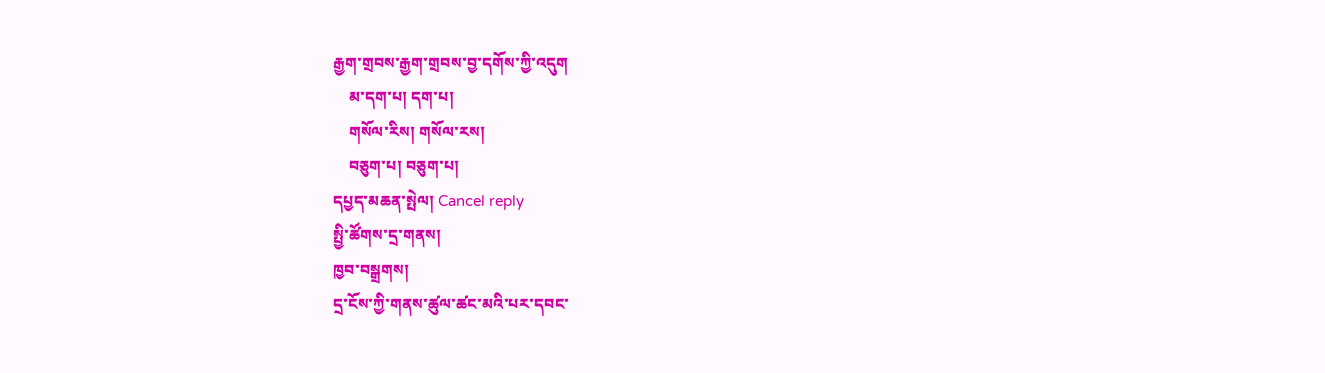རྒྱག་གྲབས་རྒྱག་གྲབས་བྱ་དགོས་ཀྱི་འདུག
    མ་དག་པ། དག་པ།
    གསོལ་རིས། གསོལ་རས།
    བཅུག་པ། བཅུག་པ།
དཔྱད་མཆན་སྤེལ། Cancel reply
སྤྱི་ཚོགས་དྲ་གནས།
ཁྱབ་བསྒྲགས།
དྲ་ངོས་ཀྱི་གནས་ཚུལ་ཚང་མའི་པར་དབང་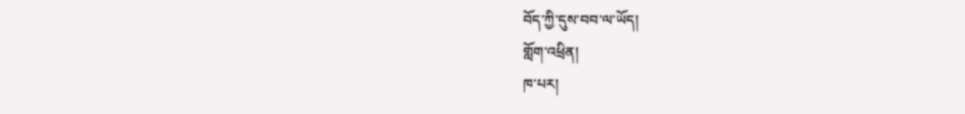བོད་ཀྱི་དུས་བབ་ལ་ཡོད།
གློག་འཕྲིན།
ཁ་པར།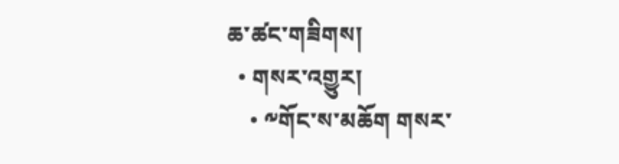ཆ་ཚང་གཟིགས།
  • གསར་འགྱུར།
    • ༸གོང་ས་མཆོག གསར་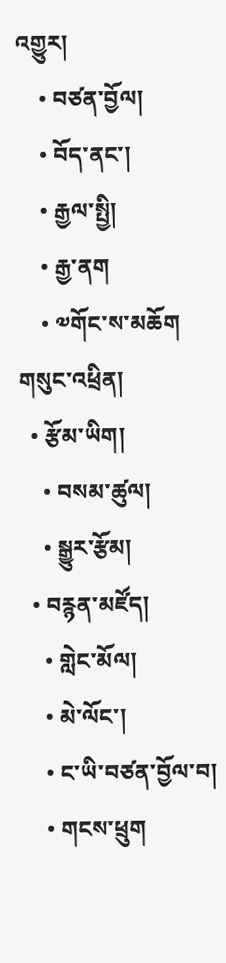འགྱུར།
    • བཙན་བྱོལ།
    • བོད་ནང་།
    • རྒྱལ་སྤྱི།
    • རྒྱ་ནག
    • ༧གོང་ས་མཆོག གསུང་འཕྲིན།
  • རྩོམ་ཡིག།
    • བསམ་ཚུལ།
    • སྒྱུར་རྩོམ།
  • བརྙན་མཛོད།
    • གླེང་མོལ།
    • མེ་ལོང་།
    • ང་ཡི་བཙན་བྱོལ་བ།
    • གངས་ཕྲུག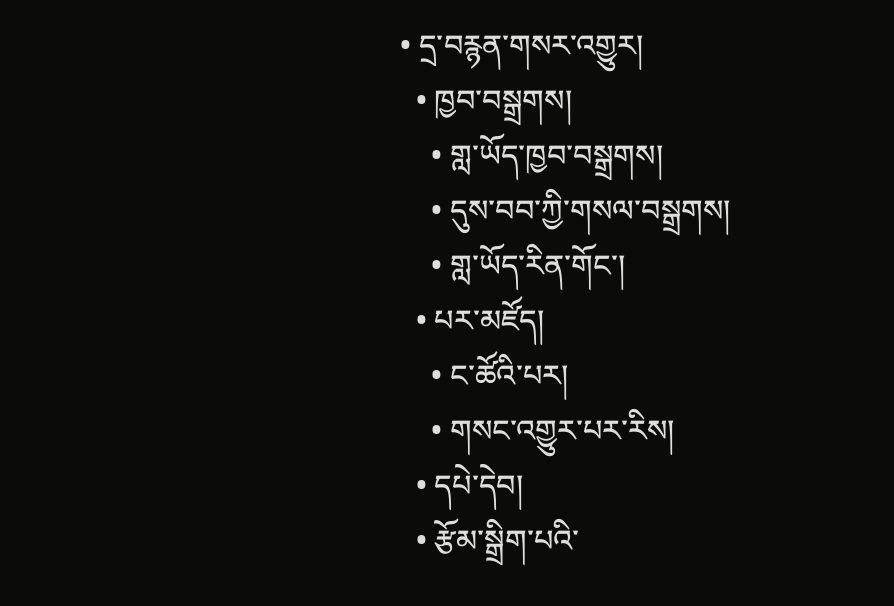• དྲ་བརྙན་གསར་འགྱུར།
  • ཁྱབ་བསྒྲགས།
    • གླ་ཡོད་ཁྱབ་བསྒྲགས།
    • དུས་བབ་ཀྱི་གསལ་བསྒྲགས།
    • གླ་ཡོད་རིན་གོང་།
  • པར་མཛོད།
    • ང་ཚོའི་པར།
    • གསང་འགྱུར་པར་རིས།
  • དཔེ་དེབ།
  • རྩོམ་སྒྲིག་པའི་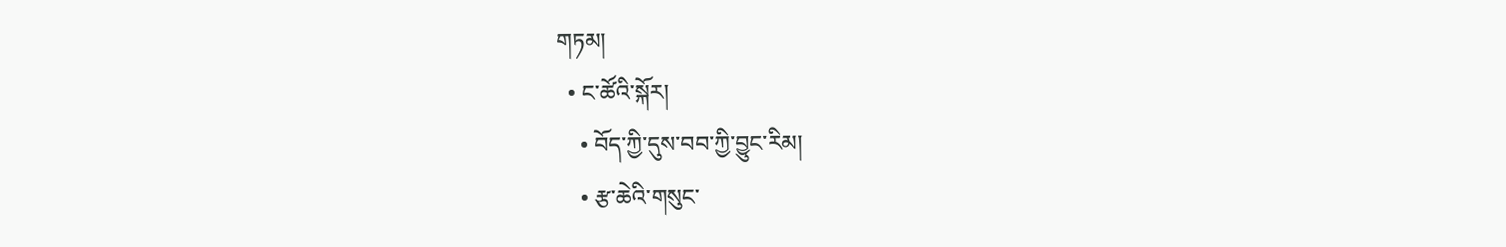གཏམ།
  • ང་ཚོའི་སྐོར།
    • བོད་ཀྱི་དུས་བབ་ཀྱི་བྱུང་རིམ།
    • རྩ་ཆེའི་གསུང་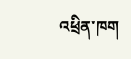འཕྲིན་ཁག